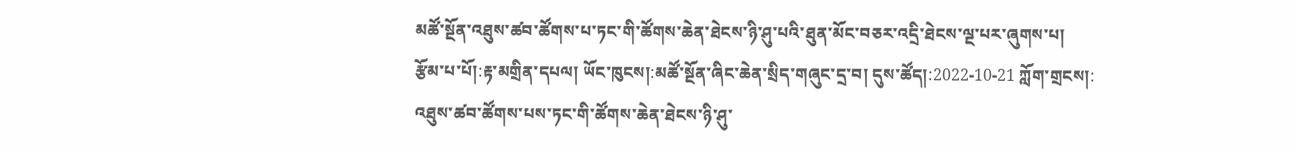མཚོ་སྔོན་འཐུས་ཚབ་ཚོགས་པ་ཏང་གི་ཚོགས་ཆེན་ཐེངས་ཉི་ཤུ་པའི་ཐུན་མོང་བཅར་འདྲི་ཐེངས་ལྔ་པར་ཞུགས་པ།
རྩོམ་པ་པོ།:རྟ་མགྲིན་དཔལ། ཡོང་ཁུངས།:མཚོ་སྔོན་ཞིང་ཆེན་སྲིད་གཞུང་དྲ་བ། དུས་ཚོད།:2022-10-21 ཀློག་གྲངས།:
འཐུས་ཚབ་ཚོགས་པས་ཏང་གི་ཚོགས་ཆེན་ཐེངས་ཉི་ཤུ་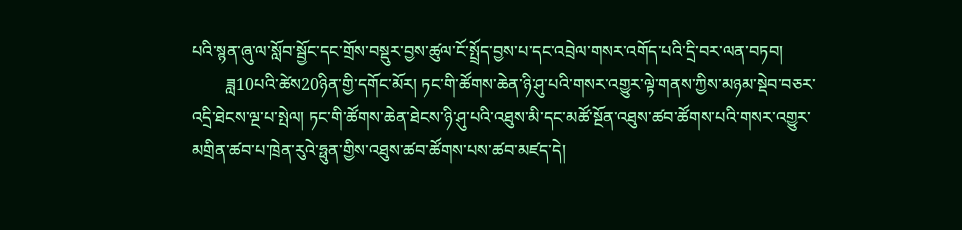པའི་སྙན་ཞུ་ལ་སློབ་སྦྱོང་དང་གྲོས་བསྡུར་བྱས་ཚུལ་ངོ་སྤྲོད་བྱས་པ་དང་འབྲེལ་གསར་འགོད་པའི་དྲི་བར་ལན་བཏབ།
        ཟླ10པའི་ཚེས20ཉིན་གྱི་དགོང་མོར། ཏང་གི་ཚོགས་ཆེན་ཉི་ཤུ་པའི་གསར་འགྱུར་ལྟེ་གནས་ཀྱིས་མཉམ་སྡེབ་བཅར་འདྲི་ཐེངས་ལྔ་པ་སྤེལ། ཏང་གི་ཚོགས་ཆེན་ཐེངས་ཉི་ཤུ་པའི་འཐུས་མི་དང་མཚོ་སྔོན་འཐུས་ཚབ་ཚོགས་པའི་གསར་འགྱུར་མགྲིན་ཚབ་པ་ཁྲེན་རུའེ་ཧྥུན་གྱིས་འཐུས་ཚབ་ཚོགས་པས་ཚབ་མཛད་དེ།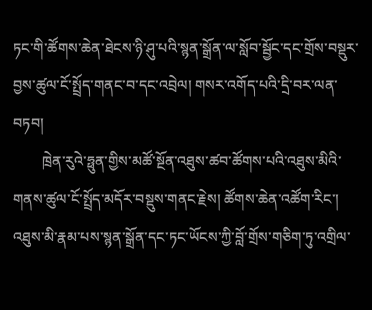ཏང་གི་ཚོགས་ཆེན་ཐེངས་ཉི་ཤུ་པའི་སྙན་སྒྲོན་ལ་སློབ་སྦྱོང་དང་གྲོས་བསྡུར་བྱས་ཚུལ་ངོ་སྤྲོད་གནང་བ་དང་འབྲེལ། གསར་འགོད་པའི་དྲི་བར་ལན་བཏབ།
        ཁྲེན་རུའེ་ཧྥུན་གྱིས་མཚོ་སྔོན་འཐུས་ཚབ་ཚོགས་པའི་འཐུས་མིའི་གནས་ཚུལ་ངོ་སྤྲོད་མདོར་བསྡུས་གནང་རྗེས། ཚོགས་ཆེན་འཚོག་རིང་། འཐུས་མི་རྣམ་པས་སྙན་སྒྲོན་དང་ཏང་ཡོངས་ཀྱི་བློ་གྲོས་གཅིག་ཏུ་འགྲིལ་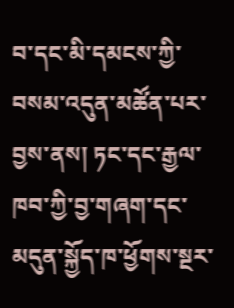བ་དང་མི་དམངས་ཀྱི་བསམ་འདུན་མཚོན་པར་བྱས་ནས། ཏང་དང་རྒྱལ་ཁབ་ཀྱི་བྱ་གཞག་དང་མདུན་སྐྱོད་ཁ་ཕྱོགས་སྔར་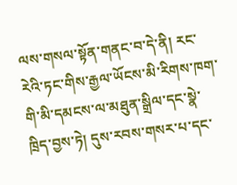ལས་གསལ་སྟོན་གནང་བ་དེ་ནི། རང་རེའི་ཏང་གིས་རྒྱལ་ཡོངས་མི་རིགས་ཁག་གི་མི་དམངས་ལ་མཐུན་སྒྲིལ་དང་སྣེ་ཁྲིད་བྱས་ཏེ། དུས་རབས་གསར་པ་དང་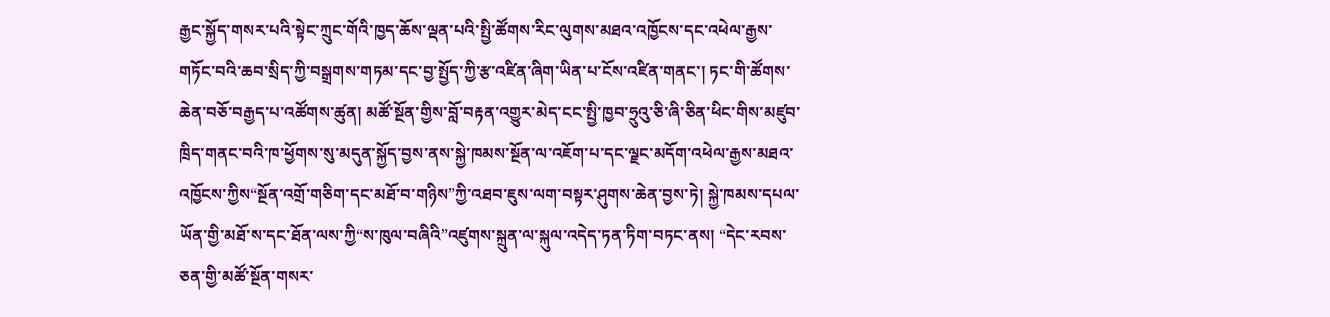རྒྱང་སྐྱོད་གསར་པའི་སྟེང་ཀྲུང་གོའི་ཁྱད་ཆོས་ལྡན་པའི་སྤྱི་ཚོགས་རིང་ལུགས་མཐའ་འཁྱོངས་དང་འཕེལ་རྒྱས་གཏོང་བའི་ཆབ་སྲིད་ཀྱི་བསྒྲགས་གཏམ་དང་བྱ་སྤྱོད་ཀྱི་རྩ་འཛིན་ཞིག་ཡིན་པ་ངོས་འཛིན་གནང་། ཏང་གི་ཚོགས་ཆེན་བཅོ་བརྒྱད་པ་འཚོགས་ཚུན། མཚོ་སྔོན་གྱིས་བློ་བརྟན་འགྱུར་མེད་ངང་སྤྱི་ཁྱབ་ཧྲུའུ་ཅི་ཞི་ཅིན་ཕིང་གིས་མཛུབ་ཁྲིད་གནང་བའི་ཁ་ཕྱོགས་སུ་མདུན་སྐྱོད་བྱས་ནས་སྐྱེ་ཁམས་སྔོན་ལ་འཇོག་པ་དང་ལྗང་མདོག་འཕེལ་རྒྱས་མཐའ་འཁྱོངས་ཀྱིས“སྔོན་འགྲོ་གཅིག་དང་མཐོ་བ་གཉིས”ཀྱི་འཐབ་ཇུས་ལག་བསྟར་ཤུགས་ཆེན་བྱས་ཏེ། སྐྱེ་ཁམས་དཔལ་ཡོན་གྱི་མཐོ་ས་དང་ཐོན་ལས་ཀྱི“ས་ཁུལ་བཞིའི”འཛུགས་སྐྲུན་ལ་སྐུལ་འདེད་ཏན་ཏིག་བཏང་ནས། “དེང་རབས་ཅན་གྱི་མཚོ་སྔོན་གསར་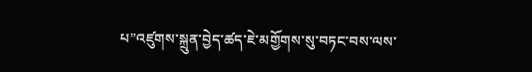པ”འཛུགས་སྐྲུན་བྱེད་ཚད་ཇེ་མགྱོགས་སུ་བཏང་བས་ལས་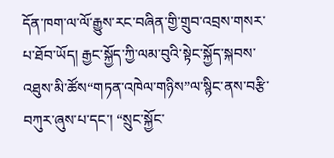དོན་ཁག་ལ་ལོ་རྒྱུས་རང་བཞིན་གྱི་གྲུབ་འབྲས་གསར་པ་ཐོབ་ཡོད། རྒྱང་སྐྱོད་ཀྱི་ལམ་བུའི་སྟེང་སྐྱོད་སྐབས་འཐུས་མི་ཚོས“གཏན་འཁེལ་གཉིས”ལ་སྙིང་ནས་བརྩི་བཀུར་ཞུས་པ་དང་། “སྲུང་སྐྱོང་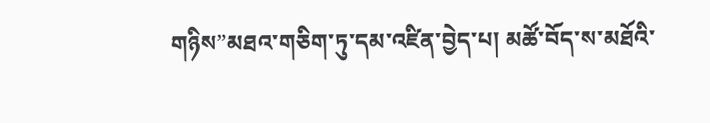གཉིས”མཐའ་གཅིག་ཏུ་དམ་འཛིན་བྱེད་པ། མཚོ་བོད་ས་མཐོའི་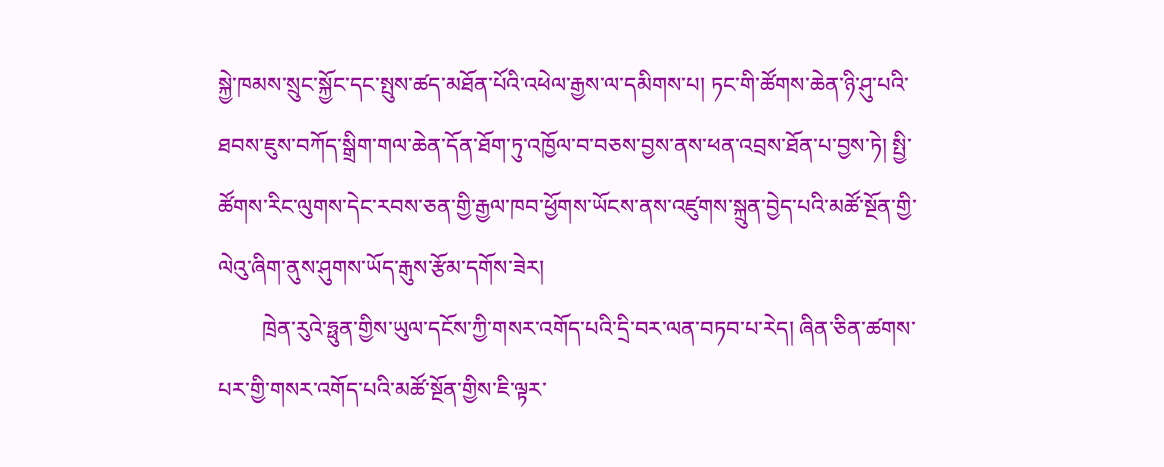སྐྱེ་ཁམས་སྲུང་སྐྱོང་དང་སྤུས་ཚད་མཐོན་པོའི་འཕེལ་རྒྱས་ལ་དམིགས་པ། ཏང་གི་ཚོགས་ཆེན་ཉི་ཤུ་པའི་ཐབས་ཇུས་བཀོད་སྒྲིག་གལ་ཆེན་དོན་ཐོག་ཏུ་འཁྱོལ་བ་བཅས་བྱས་ནས་ཕན་འབྲས་ཐོན་པ་བྱས་ཏེ། སྤྱི་ཚོགས་རིང་ལུགས་དེང་རབས་ཅན་གྱི་རྒྱལ་ཁབ་ཕྱོགས་ཡོངས་ནས་འཛུགས་སྐྲུན་བྱེད་པའི་མཚོ་སྔོན་གྱི་ལེའུ་ཞིག་ནུས་ཤུགས་ཡོད་རྒུས་རྩོམ་དགོས་ཟེར།
        ཁྲེན་རུའེ་ཧྥུན་གྱིས་ཡུལ་དངོས་ཀྱི་གསར་འགོད་པའི་དྲི་བར་ལན་བཏབ་པ་རེད། ཞིན་ཅིན་ཚགས་པར་གྱི་གསར་འགོད་པའི་མཚོ་སྔོན་གྱིས་ཇི་ལྟར་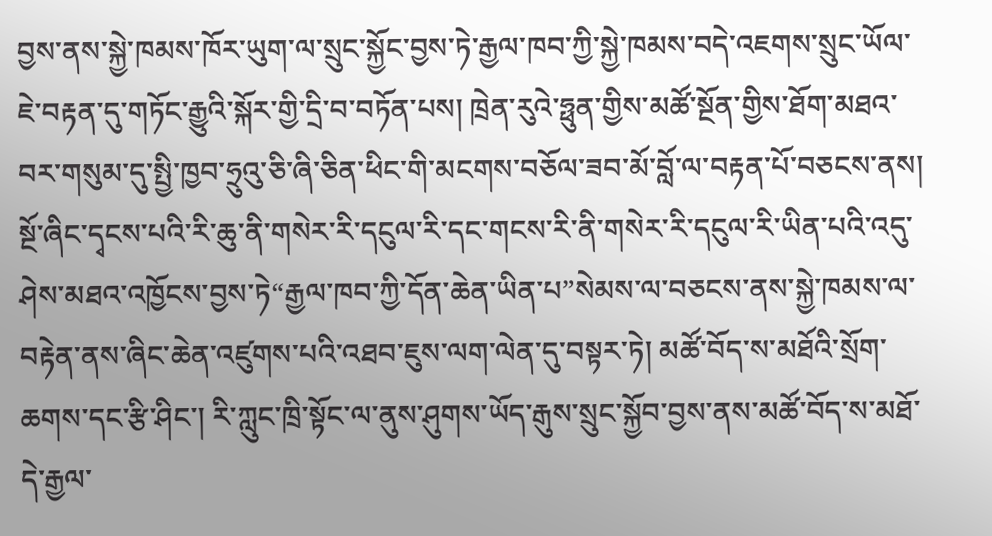བྱས་ནས་སྐྱེ་ཁམས་ཁོར་ཡུག་ལ་སྲུང་སྐྱོང་བྱས་ཏེ་རྒྱལ་ཁབ་ཀྱི་སྐྱེ་ཁམས་བདེ་འཇགས་སྲུང་ཡོལ་ཇེ་བརྟན་དུ་གཏོང་རྒྱུའི་སྐོར་གྱི་དྲི་བ་བཏོན་པས། ཁྲེན་རུའེ་ཧྥུན་གྱིས་མཚོ་སྔོན་གྱིས་ཐོག་མཐའ་བར་གསུམ་དུ་སྤྱི་ཁྱབ་ཧྲུའུ་ཅི་ཞི་ཅིན་ཕིང་གི་མངགས་བཅོལ་ཟབ་མོ་བློ་ལ་བརྟན་པོ་བཅངས་ནས། སྔོ་ཞིང་དྭངས་པའི་རི་ཆུ་ནི་གསེར་རི་དངུལ་རི་དང་གངས་རི་ནི་གསེར་རི་དངུལ་རི་ཡིན་པའི་འདུ་ཤེས་མཐའ་འཁྱོངས་བྱས་ཏེ“རྒྱལ་ཁབ་ཀྱི་དོན་ཆེན་ཡིན་པ”སེམས་ལ་བཅངས་ནས་སྐྱེ་ཁམས་ལ་བརྟེན་ནས་ཞིང་ཆེན་འཛུགས་པའི་འཐབ་ཇུས་ལག་ལེན་དུ་བསྟར་ཏེ། མཚོ་བོད་ས་མཐོའི་སྲོག་ཆགས་དང་རྩི་ཤིང་། རི་ཀླུང་ཁྲི་སྟོང་ལ་ནུས་ཤུགས་ཡོད་རྒུས་སྲུང་སྐྱོབ་བྱས་ནས་མཚོ་བོད་ས་མཐོ་དེ་རྒྱལ་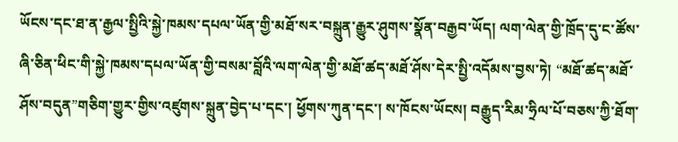ཡོངས་དང་ཐ་ན་རྒྱལ་སྤྱིའི་སྐྱེ་ཁམས་དཔལ་ཡོན་གྱི་མཐོ་སར་བསྐྲུན་རྒྱུར་ཤུགས་སྣོན་བརྒྱབ་ཡོད། ལག་ལེན་གྱི་ཁྲོད་དུ་ང་ཚོས་ཞི་ཅིན་ཕིང་གི་སྐྱེ་ཁམས་དཔལ་ཡོན་གྱི་བསམ་བློའི་ལག་ལེན་གྱི་མཐོ་ཚད་མཐོ་ཤོས་དེར་སྤྱི་འདོམས་བྱས་ཏེ། “མཐོ་ཚད་མཐོ་ཤོས་བདུན”གཅིག་གྱུར་གྱིས་འཛུགས་སྐྲུན་བྱེད་པ་དང་། ཕྱོགས་ཀུན་དང་། ས་ཁོངས་ཡོངས། བརྒྱུད་རིམ་ཧྲིལ་པོ་བཅས་ཀྱི་ཐོག་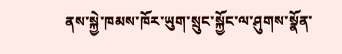ནས་སྐྱེ་ཁམས་ཁོར་ཡུག་སྲུང་སྐྱོང་ལ་ཤུགས་སྣོན་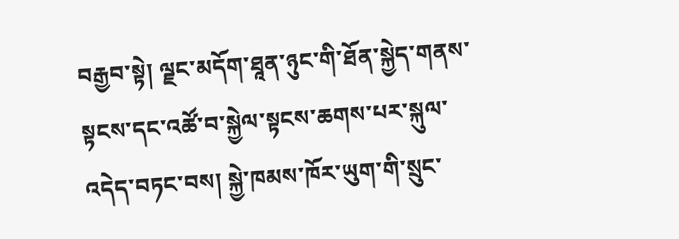བརྒྱབ་སྟེ། ལྗང་མདོག་ཐཱན་ཉུང་གི་ཐོན་སྐྱེད་གནས་སྟངས་དང་འཚོ་བ་སྐྱེལ་སྟངས་ཆགས་པར་སྐུལ་འདེད་བཏང་བས། སྐྱེ་ཁམས་ཁོར་ཡུག་གི་སྲུང་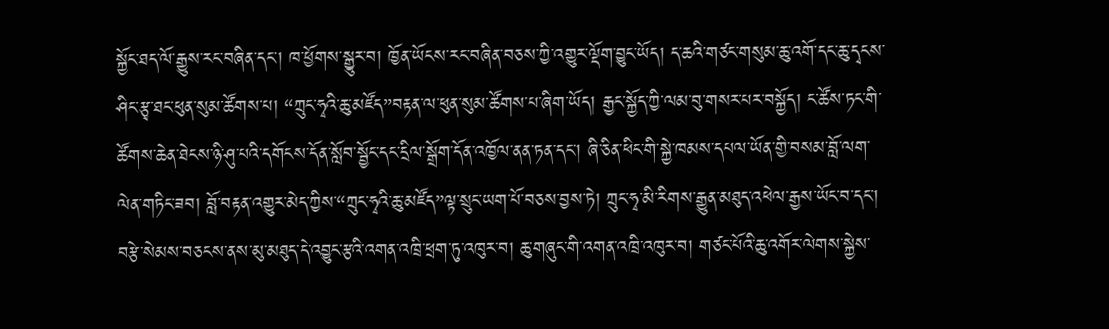སྐྱོང་ཐད་ལོ་རྒྱུས་རང་བཞིན་དང་། ཁ་ཕྱོགས་སྒྱུར་བ། ཁྱོན་ཡོངས་རང་བཞིན་བཅས་ཀྱི་འགྱུར་ལྡོག་བྱུང་ཡོད། ད་ཆའི་གཙང་གསུམ་ཆུ་འགོ་དང་ཆུ་དྭངས་ཤིང་རྩྭ་ཐང་ཕུན་སུམ་ཚོགས་པ། “ཀྲུང་ཧྭའི་ཆུ་མཛོད”བརྟན་ལ་ཕུན་སུམ་ཚོགས་པ་ཞིག་ཡོད། རྒྱང་སྐྱོད་ཀྱི་ལམ་བུ་གསར་པར་བསྐྱོད། ང་ཚོས་ཏང་གི་ཚོགས་ཆེན་ཐེངས་ཉི་ཤུ་པའི་དགོངས་དོན་སློབ་སྦྱོང་དང་དྲིལ་སྒྲོག་དོན་འཁྱོལ་ནན་ཏན་དང་། ཞི་ཅིན་ཕིང་གི་སྐྱེ་ཁམས་དཔལ་ཡོན་གྱི་བསམ་བློ་ལག་ལེན་གཏིང་ཟབ། བློ་བརྟན་འགྱུར་མེད་ཀྱིས་“ཀྲུང་ཧྭའི་ཆུ་མཛོད”ལྟ་སྲུང་ཡག་པོ་བཅས་བྱས་ཏེ། ཀྲུང་ཧྭ་མི་རིགས་རྒྱུན་མཐུད་འཕེལ་རྒྱས་ཡོང་བ་དང་། བརྩེ་སེམས་བཅངས་ནས་མུ་མཐུད་དེ་འབྱུང་རྩའི་འགན་འཁྲི་ཕྲག་ཏུ་འཁུར་བ། ཆུ་གཞུང་གི་འགན་འཁྲི་འཁུར་བ། གཙང་པོའི་ཆུ་འགོར་ལེགས་སྐྱེས་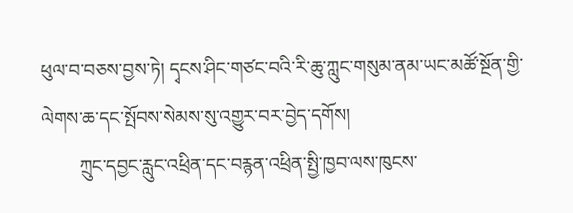ཕུལ་བ་བཅས་བྱས་ཏེ། དྭངས་ཤིང་གཙང་བའི་རི་ཆུ་ཀླུང་གསུམ་ནམ་ཡང་མཚོ་སྔོན་གྱི་ལེགས་ཆ་དང་སྤོབས་སེམས་སུ་འགྱུར་བར་བྱེད་དགོས།
        ཀྲུང་དབྱང་རླུང་འཕྲིན་དང་བརྙན་འཕྲིན་སྤྱི་ཁྱབ་ལས་ཁུངས་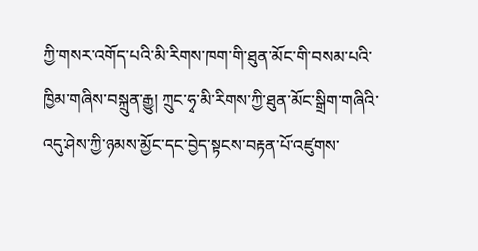ཀྱི་གསར་འགོད་པའི་མི་རིགས་ཁག་གི་ཐུན་མོང་གི་བསམ་པའི་ཁྱིམ་གཞིས་བསྐྲུན་རྒྱུ། ཀྲུང་ཧྭ་མི་རིགས་ཀྱི་ཐུན་མོང་སྒྲིག་གཞིའི་འདུ་ཤེས་ཀྱི་ཉམས་མྱོང་དང་བྱེད་སྟངས་བརྟན་པོ་འཛུགས་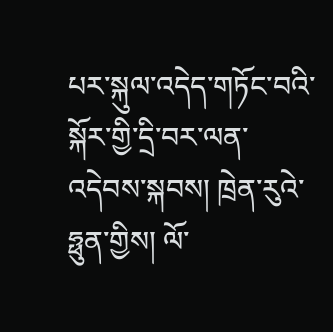པར་སྐུལ་འདེད་གཏོང་བའི་སྐོར་གྱི་དྲི་བར་ལན་འདེབས་སྐབས། ཁྲེན་རུའེ་ཧྥུན་གྱིས། ལོ་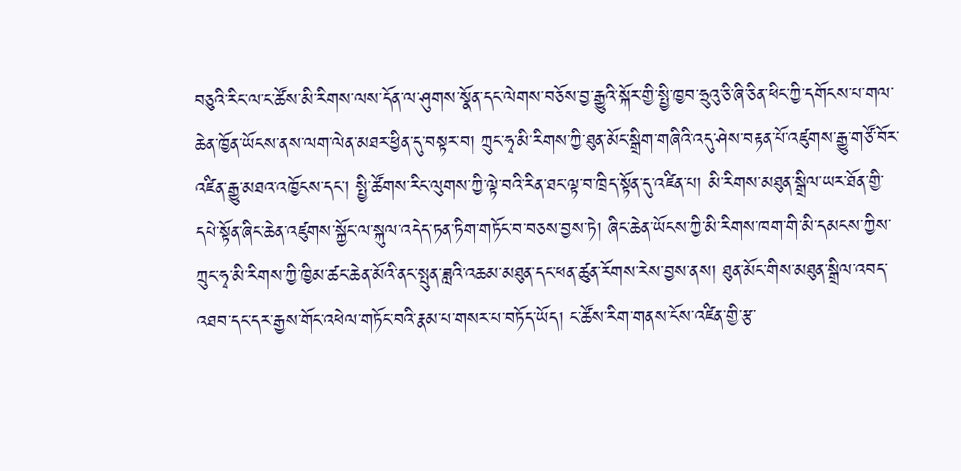བཅུའི་རིང་ལ་ང་ཚོས་མི་རིགས་ལས་དོན་ལ་ཤུགས་སྣོན་དང་ལེགས་བཅོས་བྱ་རྒྱུའི་སྐོར་གྱི་སྤྱི་ཁྱབ་ཧྲུའུ་ཅི་ཞི་ཅིན་ཕིང་ཀྱི་དགོངས་པ་གལ་ཆེན་ཁྱོན་ཡོངས་ནས་ལག་ལེན་མཐར་ཕྱིན་དུ་བསྟར་བ། ཀྲུང་ཧྭ་མི་རིགས་ཀྱི་ཐུན་མོང་སྒྲིག་གཞིའི་འདུ་ཤེས་བརྟན་པོ་འཛུགས་རྒྱུ་གཙོ་བོར་འཛིན་རྒྱུ་མཐའ་འཁྱོངས་དང་། སྤྱི་ཚོགས་རིང་ལུགས་ཀྱི་ལྟེ་བའི་རིན་ཐང་ལྟ་བ་ཁྲིད་སྟོན་དུ་འཛིན་པ། མི་རིགས་མཐུན་སྒྲིལ་ཡར་ཐོན་གྱི་དཔེ་སྟོན་ཞིང་ཆེན་འཛུགས་སྐྱོང་ལ་སྐུལ་འདེད་ཏན་ཏིག་གཏོང་བ་བཅས་བྱས་ཏེ། ཞིང་ཆེན་ཡོངས་ཀྱི་མི་རིགས་ཁག་གི་མི་དམངས་ཀྱིས་ཀྲུང་ཧྭ་མི་རིགས་ཀྱི་ཁྱིམ་ཚང་ཆེན་མོའི་ནང་སྤུན་ཟླའི་འཆམ་མཐུན་དང་ཕན་ཚུན་རོགས་རེས་བྱས་ནས། ཐུན་མོང་གིས་མཐུན་སྒྲིལ་འབད་འཐབ་དང་དར་རྒྱས་གོང་འཕེལ་གཏོང་བའི་རྣམ་པ་གསར་པ་བཏོད་ཡོད། ང་ཚོས་རིག་གནས་ངོས་འཛིན་གྱི་རྩ་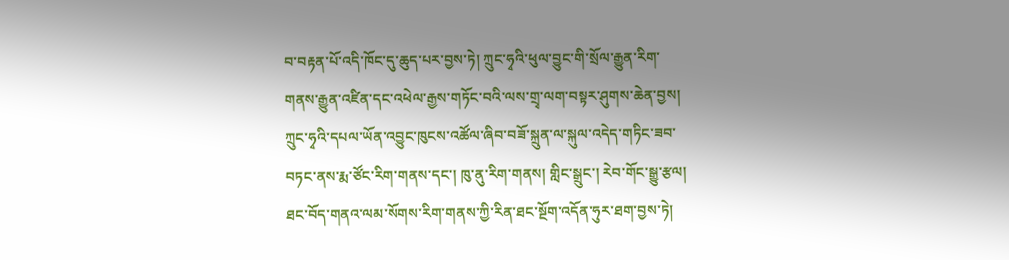བ་བརྟན་པོ་འདི་ཁོང་དུ་ཆུད་པར་བྱས་ཏེ། ཀྲུང་ཧྭའི་ཕུལ་བྱུང་གི་སྲོལ་རྒྱུན་རིག་གནས་རྒྱུན་འཛིན་དང་འཕེལ་རྒྱས་གཏོང་བའི་ལས་གྲྭ་ལག་བསྟར་ཤུགས་ཆེན་བྱས། ཀྲུང་ཧྭའི་དཔལ་ཡོན་འབྱུང་ཁུངས་འཚོལ་ཞིབ་བཟོ་སྐྲུན་ལ་སྐུལ་འདེད་གཏིང་ཟབ་བཏང་ནས་རྨ་ཙོང་རིག་གནས་དང་། ཁུ་ནུ་རིག་གནས། གླིང་སྒྲུང་། རེབ་གོང་སྒྱུ་རྩལ། ཐང་བོད་གནའ་ལམ་སོགས་རིག་གནས་ཀྱི་རིན་ཐང་སྔོག་འདོན་ཧུར་ཐག་བྱས་ཏེ།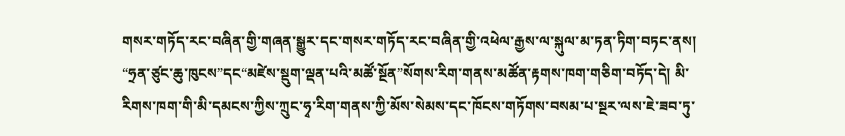གསར་གཏོད་རང་བཞིན་གྱི་གཞན་སྒྱུར་དང་གསར་གཏོད་རང་བཞིན་གྱི་འཕེལ་རྒྱས་ལ་སྐུལ་མ་ཏན་ཏིག་བཏང་ནས། “ཧྲན་ཙུང་ཆུ་ཁུངས”དང“མཛེས་སྡུག་ལྡན་པའི་མཚོ་སྔོན”སོགས་རིག་གནས་མཚོན་རྟགས་ཁག་གཅིག་བཏོད་དེ། མི་རིགས་ཁག་གི་མི་དམངས་ཀྱིས་ཀྲུང་ཧྭ་རིག་གནས་ཀྱི་མོས་སེམས་དང་ཁོངས་གཏོགས་བསམ་པ་སྔར་ལས་ཇེ་ཟབ་ཏུ་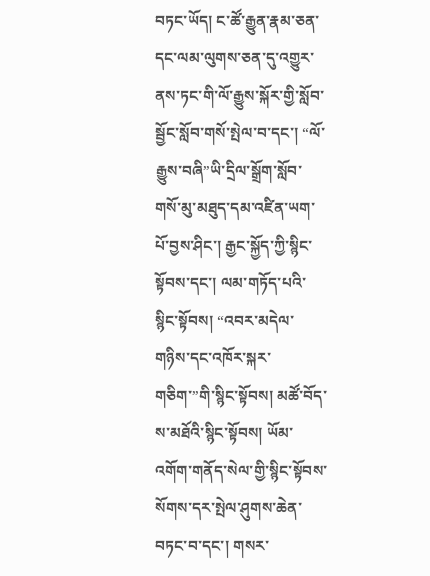བཏང་ཡོད། ང་ཚོ་རྒྱུན་རྣམ་ཅན་དང་ལམ་ལུགས་ཅན་དུ་འགྱུར་ནས་ཏང་གི་ལོ་རྒྱུས་སྐོར་གྱི་སློབ་སྦྱོང་སློབ་གསོ་སྤེལ་བ་དང་། “ལོ་རྒྱུས་བཞི”ཡི་དྲིལ་སྒྲོག་སློབ་གསོ་མུ་མཐུད་དམ་འཛིན་ཡག་པོ་བྱས་ཤིང་། རྒྱང་སྐྱོད་ཀྱི་སྙིང་སྟོབས་དང་། ལམ་གཏོད་པའི་སྙིང་སྟོབས། “འབར་མདེལ་གཉིས་དང་འཁོར་སྐར་གཅིག་”གི་སྙིང་སྟོབས། མཚོ་བོད་ས་མཐོའི་སྙིང་སྟོབས། ཡོམ་འགོག་གནོད་སེལ་གྱི་སྙིང་སྟོབས་སོགས་དར་སྤེལ་ཤུགས་ཆེན་བཏང་བ་དང་། གསར་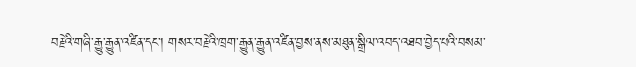བརྗེའི་གཞི་རྒྱུ་རྒྱུན་འཛིན་དང་། གསར་བརྗེའི་ཁྲག་རྒྱུན་རྒྱུན་འཛིན་བྱས་ནས་མཐུན་སྒྲིལ་འབད་འཐབ་བྱེད་པའི་བསམ་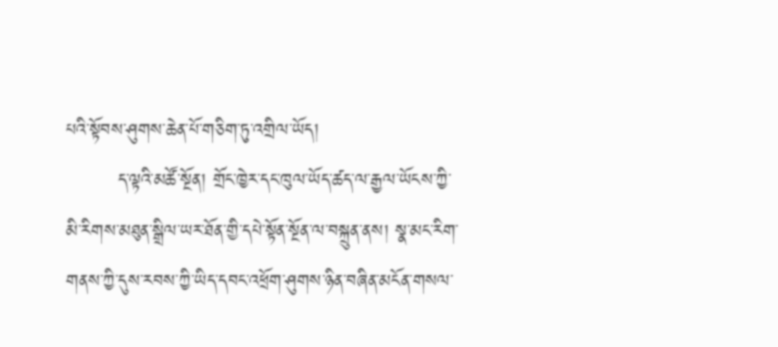པའི་སྟོབས་ཤུགས་ཆེན་པོ་གཅིག་ཏུ་འགྲིལ་ཡོད།
        ད་ལྟའི་མཚོ་སྔོན། གྲོང་ཁྱེར་དང་ཁུལ་ཡོད་ཚད་ལ་རྒྱལ་ཡོངས་ཀྱི་མི་རིགས་མཐུན་སྒྲིལ་ཡར་ཐོན་གྱི་དཔེ་སྟོན་སྔོན་ལ་བསྐྲུན་ནས། སྣ་མང་རིག་གནས་ཀྱི་དུས་རབས་ཀྱི་ཡིད་དབང་འཕྲོག་ཤུགས་ཉིན་བཞིན་མངོན་གསལ་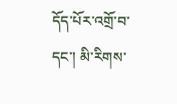དོད་པོར་འགྲོ་བ་དང་། མི་རིགས་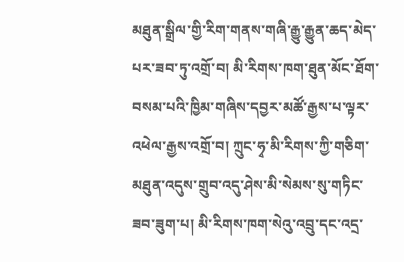མཐུན་སྒྲིལ་གྱི་རིག་གནས་གཞི་རྒྱུ་རྒྱུན་ཆད་མེད་པར་ཟབ་ཏུ་འགྲོ་བ། མི་རིགས་ཁག་ཐུན་མོང་ཐོག་བསམ་པའི་ཁྱིམ་གཞིས་དབྱར་མཚོ་རྒྱས་པ་ལྟར་འཕེལ་རྒྱས་འགྲོ་བ། ཀྲུང་ཧྭ་མི་རིགས་ཀྱི་གཅིག་མཐུན་འདུས་གྲུབ་འདུ་ཤེས་མི་སེམས་སུ་གཏིང་ཟབ་ཟུག་པ། མི་རིགས་ཁག་སེའུ་འབྲུ་དང་འདྲ་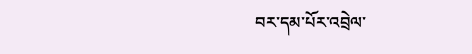བར་དམ་པོར་འབྲེལ་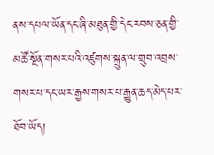ནས་དཔལ་ཡོན་དང་ཞི་མཐུན་གྱི་དེང་རབས་ཅན་གྱི་མཚོ་སྔོན་གསར་པའི་འཛུགས་སྐྲུན་ལ་གྲུབ་འབྲས་གསར་པ་དང་ཡར་རྒྱས་གསར་པ་རྒྱུན་ཆད་མེད་པར་ཐོབ་ཡོད།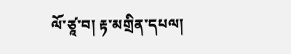ལོ་ཙཱ་བ། རྟ་མགྲིན་དཔལ།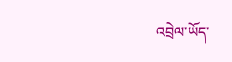འབྲེལ་ཡོད་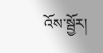འོས་སྦྱོར།